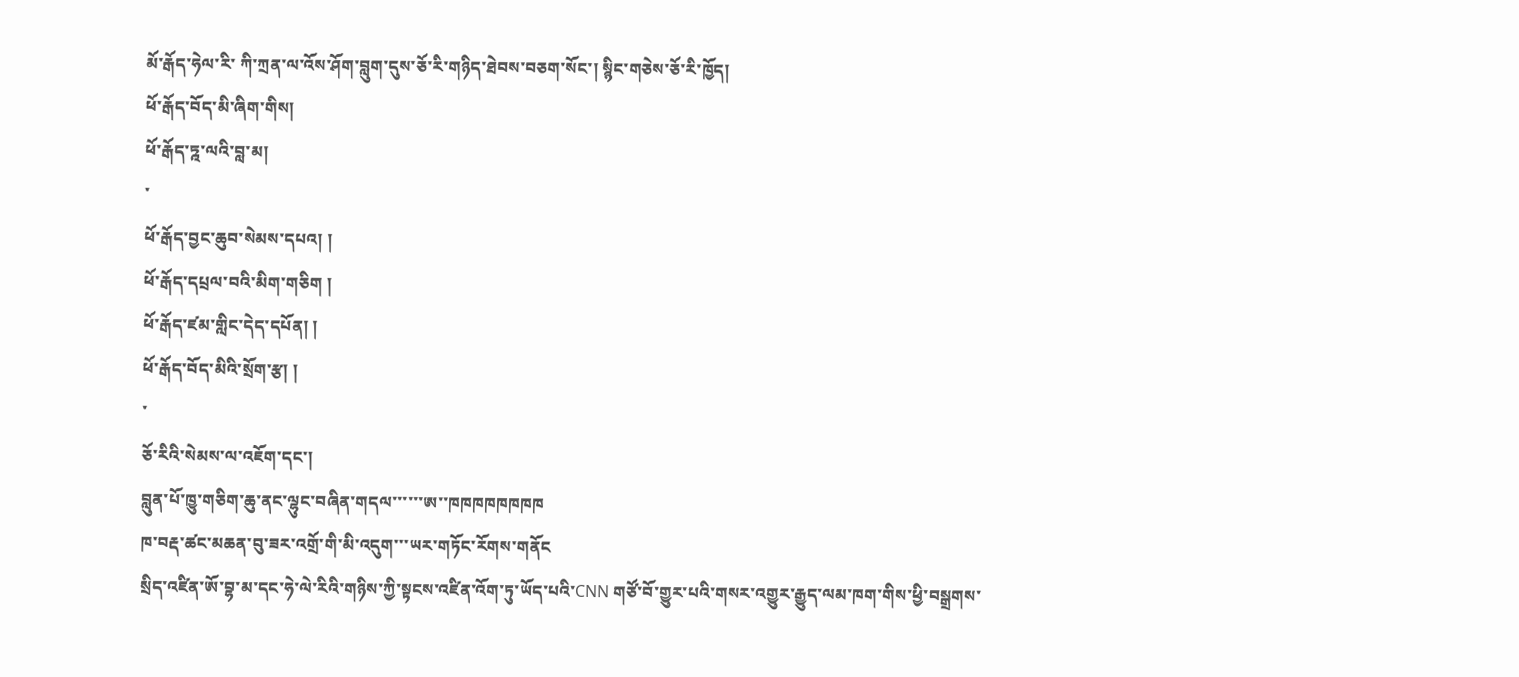མོ་རྒོད་ཧེལ་རི་ ཀི་ཀྲན་ལ་འོས་ཤོག་བླུག་དུས་ཅོ་རི་གཉིད་ཐེབས་བཅག་སོང་། སྙིང་གཅེས་ཅོ་རི་ཁྱོད།
ཕོ་རྒོད་བོད་མི་ཞིག་གིས།
ཕོ་རྒོད་ཏྰ་ལའི་བླ་མ།
་
ཕོ་རྒོད་བྱང་ཆུབ་སེམས་དཔའ། །
ཕོ་རྒོད་དཔྲལ་བའི་མིག་གཅིག །
ཕོ་རྒོད་ཛམ་གླིང་དེད་དཔོན། །
ཕོ་རྒོད་བོད་མིའི་སྲོག་རྩ། །
་
ཅོ་རིའི་སེམས་ལ་འཇོག་དང་།
བླུན་པོ་ཁྱུ་གཅིག་ཆུ་ནང་ལྷུང་བཞིན་གདལ་་་་་་ཨ་་ཁཁཁཁཁཁཁཁ
ཁ་བརྡ་ཚང་མཆན་བུ་ཟར་འགྲོ་གི་མི་འདུག་་་ཡར་གཏོང་རོགས་གནོང
སྲིད་འཛིན་ཨོ་བྷ་མ་དང་ཧེ་ལེ་རིའི་གཉིས་ཀྱི་སྟངས་འཛིན་འོག་ཏུ་ཡོད་པའི་CNN གཙོ་བོ་གྱུར་པའི་གསར་འགྱུར་རྒྱུད་ལམ་ཁག་གིས་ཕྱི་བསྒྲགས་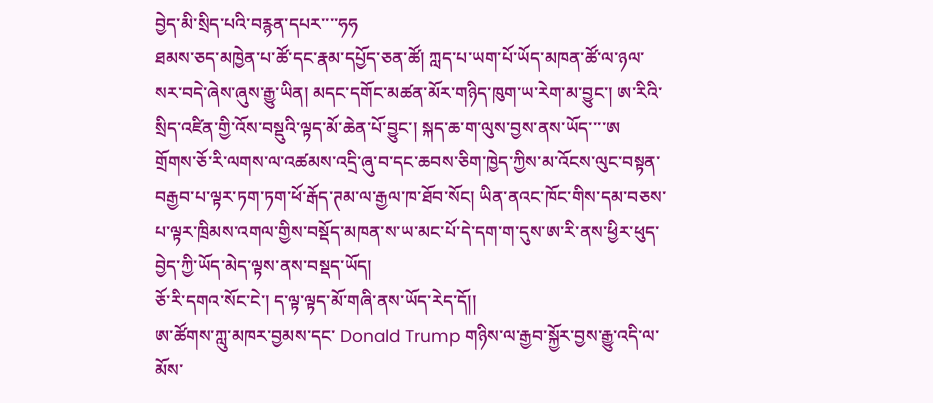བྱེད་མི་སྲིད་པའི་བརྙན་དཔར་་་་ཧཧ
ཐམས་ཅད་མཁྱེན་པ་ཚོ་དང་རྣམ་དཔྱོད་ཅན་ཚོ། ཀླད་པ་ཡག་པོ་ཡོད་མཁན་ཚོ་ལ་ཉལ་སར་བདེ་ཞེས་ཞུས་རྒྱུ་ཡིན། མདང་དགོང་མཚན་མོར་གཉིད་ཁུག་ཡ་རེག་མ་བྱུང་། ཨ་རིའི་སྲིད་འཛིན་གྱི་འོས་བསྡུའི་ལྟད་མོ་ཆེན་པོ་བྱུང་། སྐད་ཆ་ག་ལུས་བྱས་ནས་ཡོད་་་་ཨ
གྲོགས་ཅོ་རི་ལགས་ལ་འཚམས་འདྲི་ཞུ་བ་དང་ཆབས་ཅིག་ཁྱེད་ཀྱིས་མ་འོངས་ལུང་བསྟན་བརྒྱབ་པ་ལྟར་ཏག་ཏག་ཕོ་རྒོད་ཊམ་ལ་རྒྱལ་ཁ་ཐོབ་སོང། ཡིན་ནའང་ཁོང་གིས་དམ་བཅས་པ་ལྟར་ཁྲིམས་འགལ་གྱིས་བསྡོད་མཁན་ས་ཡ་མང་པོ་དེ་དག་ག་དུས་ཨ་རི་ནས་ཕྱིར་ཕུད་བྱེད་ཀྱི་ཡོད་མེད་ལྟས་ནས་བསྡད་ཡོད།
ཅོ་རི་དགའ་སོང་ངེ་། ད་ལྟ་ལྟད་མོ་གཞི་ནས་ཡོད་རེད་དོ།།
ཨ་ཚོགས་ཀླུ་མཁར་བྱམས་དང་ Donald Trump གཉིས་ལ་རྒྱབ་སྐྱོར་བྱས་རྒྱུ་འདི་ལ་མོས་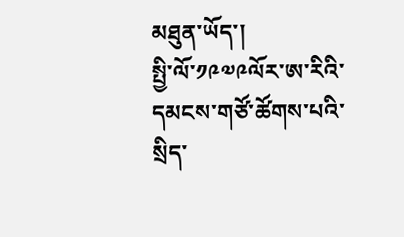མཐུན་ཡོད་།
སྤྱི་ལོ་༡༩༧༩ལོར་ཨ་རིའི་དམངས་གཙོ་ཚོགས་པའི་སྲིད་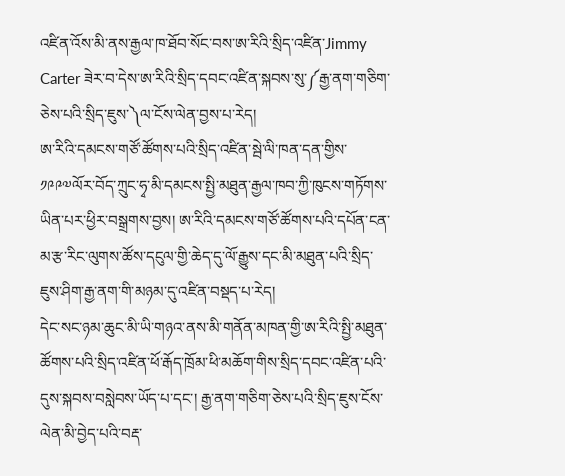འཛིན་འོས་མི་ནས་རྒྱལ་ཁ་ཐོབ་སོང་བས་ཨ་རིའི་སྲིད་འཛིན་Jimmy Carter ཟེར་བ་དེས་ཨ་རིའི་སྲིད་དབང་འཛིན་སྐབས་སུ་༼རྒྱ་ནག་གཅིག་ཅེས་པའི་སྲིད་ཇུས་༽ལ་ངོས་ལེན་བྱས་པ་རེད།
ཨ་རིའི་དམངས་གཙོ་ཚོགས་པའི་སྲིད་འཛིན་སྦེ་ལི་ཁན་དན་གྱིས་༡༩༩༧ལོར་བོད་ཀྲུང་ཧྭ་མི་དམངས་སྤྱི་མཐུན་རྒྱལ་ཁབ་ཀྱི་ཁུངས་གཏོགས་ཡིན་པར་ཕྱིར་བསྒྲགས་བྱས། ཨ་རིའི་དམངས་གཙོ་ཚོགས་པའི་དཔོན་ངན་མ་རྩ་རིང་ལུགས་ཚོས་དངུལ་གྱི་ཆེད་དུ་ལོ་རྒྱུས་དང་མི་མཐུན་པའི་སྲིད་ཇུས་ཤིག་རྒྱ་ནག་གི་མཉམ་དུ་འཛིན་བསྡད་པ་རེད།
དེང་སང་ཉམ་ཆུང་མི་ཡི་གཉའ་ནས་མི་གནོན་མཁན་གྱི་ཨ་རིའི་སྤྱི་མཐུན་ཚོགས་པའི་སྲིད་འཛིན་ཕོ་རྒོད་ཁྲོམ་ཕི་མཆོག་གིས་སྲིད་དབང་འཛིན་པའི་དུས་སྐབས་བསླེབས་ཡོད་པ་དང་། རྒྱ་ནག་གཅིག་ཅེས་པའི་སྲིད་ཇུས་ངོས་ལེན་མི་བྱེད་པའི་བརྡ་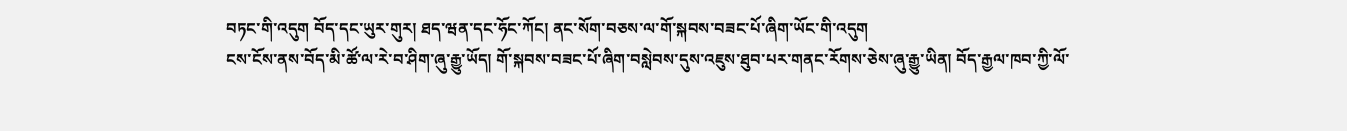བཏང་གི་འདུག བོད་དང་ཡུར་གུར། ཐད་ཝན་དང་ཧོང་ཀོང། ནང་སོག་བཅས་ལ་གོ་སྐབས་བཟང་པོ་ཞིག་ཡོང་གི་འདུག
ངས་ངོས་ནས་བོད་མི་ཚོ་ལ་རེ་བ་ཤིག་ཞུ་རྒྱུ་ཡོད། གོ་སྐབས་བཟང་པོ་ཞིག་བསླེབས་དུས་འཇུས་ཐུབ་པར་གནང་རོགས་ཅེས་ཞུ་རྒྱུ་ཡིན། བོད་རྒྱལ་ཁབ་ཀྱི་ལོ་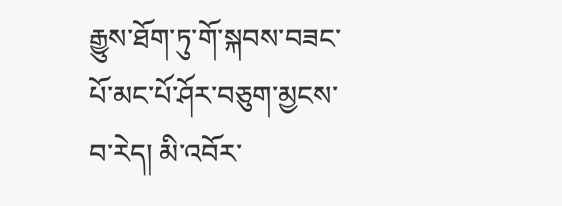རྒྱུས་ཐོག་ཏུ་གོ་སྐབས་བཟང་པོ་མང་པོ་ཤོར་བཅུག་མྱངས་བ་རེད། མི་འབོར་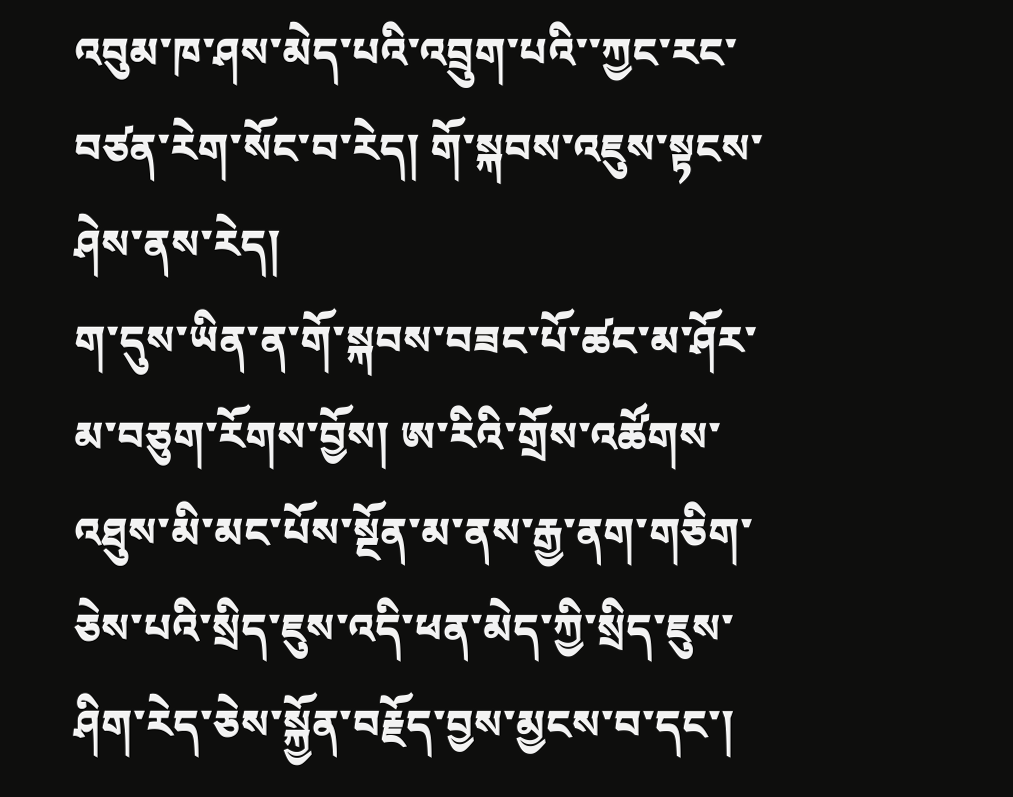འབུམ་ཁ་ཤས་མེད་པའི་འབྲུག་པའི་་ཀྱང་རང་བཙན་རེག་སོང་བ་རེད། གོ་སྐབས་འཇུས་སྟངས་ཤེས་ནས་རེད།
ག་དུས་ཡིན་ན་གོ་སྐབས་བཟང་པོ་ཚང་མ་ཤོར་མ་བཅུག་རོགས་བྱོས། ཨ་རིའི་གྲོས་འཚོགས་འཐུས་མི་མང་པོས་སྔོན་མ་ནས་རྒྱ་ནག་གཅིག་ཅེས་པའི་སྲིད་ཇུས་འདི་ཕན་མེད་ཀྱི་སྲིད་ཇུས་ཤིག་རེད་ཅེས་སྐྱོན་བརྗོད་བྱས་མྱངས་བ་དང་།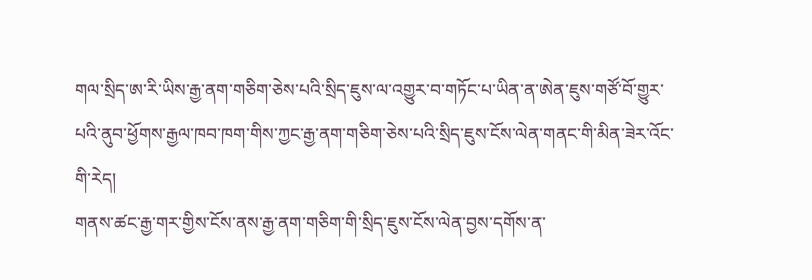གལ་སྲིད་ཨ་རི་ཡིས་རྒྱ་ནག་གཅིག་ཅེས་པའི་སྲིད་ཇུས་ལ་འགྱུར་བ་གཏོང་པ་ཡིན་ན་ཨེན་ཇུས་གཙོ་བོ་གྱུར་པའི་ནུབ་ཕྱོགས་རྒྱལ་ཁབ་ཁག་གིས་ཀྱང་རྒྱ་ནག་གཅིག་ཅེས་པའི་སྲིད་ཇུས་ངོས་ལེན་གནང་གི་མིན་ཟེར་འོང་གི་རེད།
གནས་ཚང་རྒྱ་གར་གྱིས་ངོས་ནས་རྒྱ་ནག་གཅིག་གི་སྲིད་ཇུས་ངོས་ལེན་བྱས་དགོས་ན་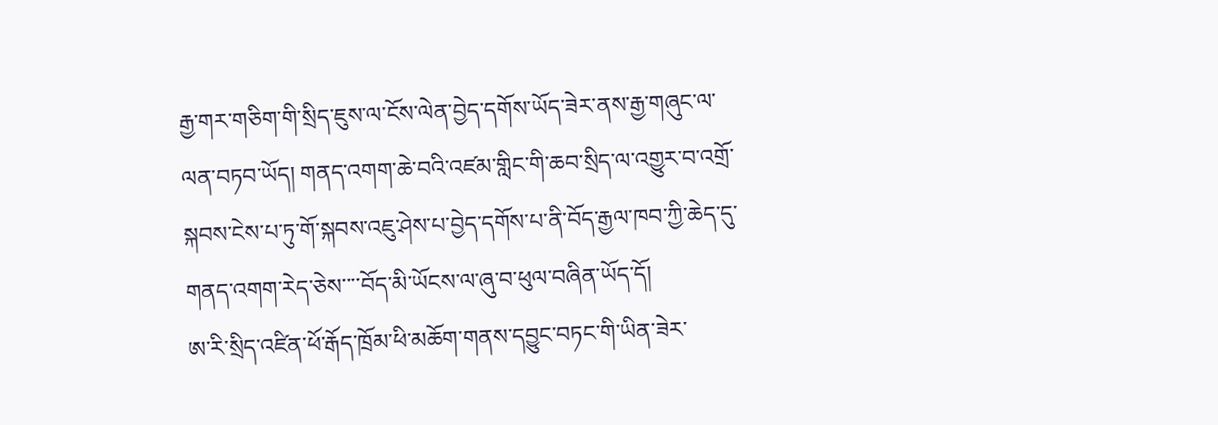རྒྱ་གར་གཅིག་གི་སྲིད་ཇུས་ལ་ངོས་ལེན་བྱེད་དགོས་ཡོད་ཟེར་ནས་རྒྱ་གཞུང་ལ་ལན་བཏབ་ཡོད། གནད་འགག་ཆེ་བའི་འཛམ་གླིང་གི་ཆབ་སྲིད་ལ་འགྱུར་བ་འགྲོ་སྐབས་ངེས་པ་ཏུ་གོ་སྐབས་འཇུ་ཤེས་པ་བྱེད་དགོས་པ་ནི་བོད་རྒྱལ་ཁབ་ཀྱི་ཆེད་དུ་གནད་འགག་རེད་ཅེས་་་་བོད་མི་ཡོངས་ལ་ཞུ་བ་ཕུལ་བཞིན་ཡོད་དོ།
ཨ་རི་སྲིད་འཛིན་ཕོ་རྒོད་ཁྲོམ་ཕི་མཆོག་གནས་དབྱུང་བཏང་གི་ཡིན་ཟེར་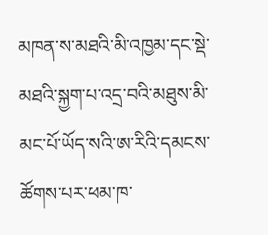མཁན་ས་མཐའི་མི་འཁྱམ་དང་སྡེ་མཐའི་སྐྱག་པ་འདྲ་བའི་མཐུས་མི་མང་པོ་ཡོད་སའི་ཨ་རིའི་དམངས་ཚོགས་པར་ཕམ་ཁ་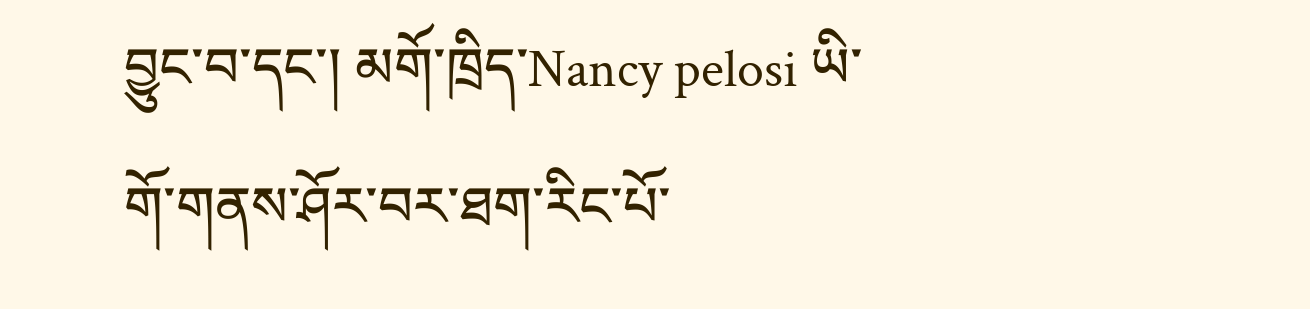བྱུང་བ་དང་། མགོ་ཁྲིད་Nancy pelosi ཡི་གོ་གནས་ཤོར་བར་ཐག་རིང་པོ་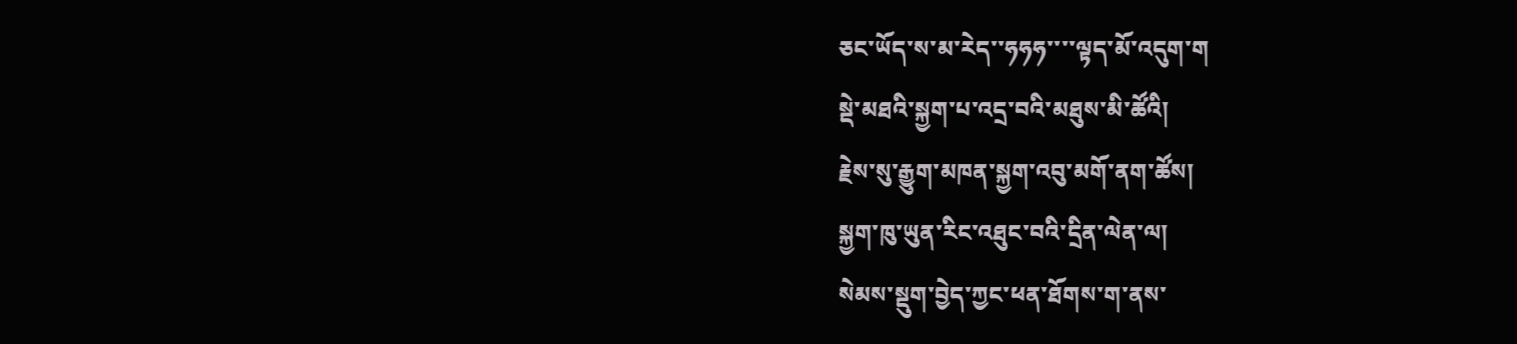ཅང་ཡོད་ས་མ་རེད་་ཧཧཧ་་་་ལྟད་མོ་འདུག་ག
སྡེ་མཐའི་སྐྱག་པ་འདྲ་བའི་མཐུས་མི་ཚོའི།
རྗེས་སུ་རྒྱུག་མཁན་སྐྱག་འབུ་མགོ་ནག་ཚོས།
སྐྱག་ཁུ་ཡུན་རིང་འཐུང་བའི་དྲིན་ལེན་ལ།
སེམས་སྡུག་བྱེད་ཀྱང་ཕན་ཐོགས་ག་ནས་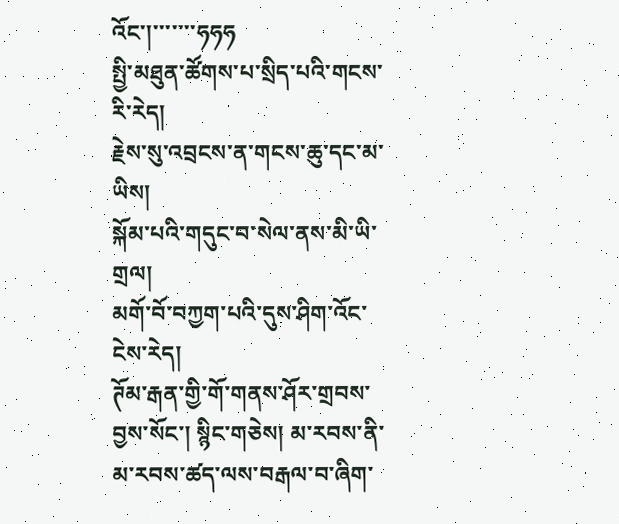འོང་།་་་་་་་ཧཧཧ
སྤྱི་མཐུན་ཚོགས་པ་སྲིད་པའི་གངས་རི་རེད།
རྗེས་སུ་འབྲངས་ན་གངས་ཆུ་དང་མ་ཡིས།
སྐོམ་པའི་གདུང་བ་སེལ་ནས་མི་ཡི་གྲལ།
མགོ་བོ་བཀྱག་པའི་དུས་ཤིག་འོང་ངེས་རེད།
ཊོམ་རྒན་གྱི་གོ་གནས་ཤོར་གྲབས་བྱས་སོང་། སྙིང་གཅེས། མ་རབས་ནི་མ་རབས་ཚད་ལས་བརྒལ་བ་ཞིག་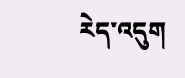རེད་འདུག